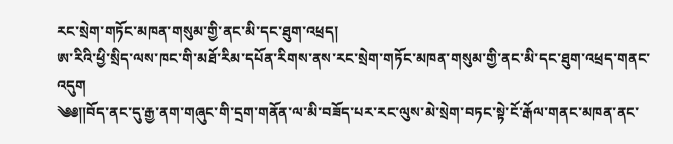རང་སྲེག་གཏོང་མཁན་གསུམ་གྱི་ནང་མི་དང་ཐུག་འཕྲད།
ཨ་རིའི་ཕྱི་སྲིད་ལས་ཁང་གི་མཐོ་རིམ་དཔོན་རིགས་ནས་རང་སྲེག་གཏོང་མཁན་གསུམ་གྱི་ནང་མི་དང་ཐུག་འཕྲད་གནང་འདུག
༄༅༎བོད་ནང་དུ་རྒྱ་ནག་གཞུང་གི་དྲག་གནོན་ལ་མི་བཟོད་པར་རང་ལུས་མེ་སྲེག་བཏང་སྟེ་ངོ་རྒོལ་གནང་མཁན་ནང་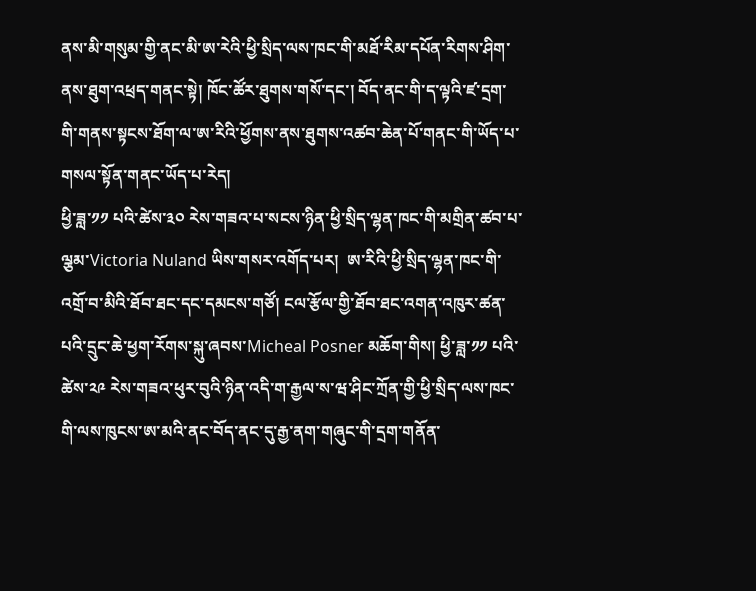ནས་མི་གསུམ་གྱི་ནང་མི་ཨ་རེའི་ཕྱི་སྲིད་ལས་ཁང་གི་མཐོ་རིམ་དཔོན་རིགས་ཤིག་ནས་ཐུག་འཕྲད་གནང་སྟེ། ཁོང་ཚོར་ཐུགས་གསོ་དང་། བོད་ནང་གི་ད་ལྟའི་ཛ་དྲག་གི་གནས་སྟངས་ཐོག་ལ་ཨ་རིའི་ཕྱོགས་ནས་ཐུགས་འཚབ་ཆེན་པོ་གནང་གི་ཡོད་པ་གསལ་སྟོན་གནང་ཡོད་པ་རེད།
ཕྱི་ཟླ་༡༡ པའི་ཚེས་༣༠ རེས་གཟའ་པ་སངས་ཉིན་ཕྱི་སྲིད་ལྷན་ཁང་གི་མགྲིན་ཚབ་པ་ལྕམ་Victoria Nuland ཡིས་གསར་འགོད་པར།  ཨ་རིའི་ཕྱི་སྲིད་ལྷན་ཁང་གི་འགྲོ་བ་མིའི་ཐོབ་ཐང་དང་དམངས་གཙོ། ངལ་རྩོལ་གྱི་ཐོབ་ཐང་འགན་འཁུར་ཚན་པའི་དྲུང་ཆེ་ཕྱག་རོགས་སྐུ་ཞབས་Micheal Posner མཆོག་གིས། ཕྱི་ཟླ་༡༡ པའི་ཚེས་༢༩ རེས་གཟའ་ཕུར་བུའི་ཉིན་འདི་ག་རྒྱལ་ས་ཝ་ཤིང་ཀྲོན་གྱི་ཕྱི་སྲིད་ལས་ཁང་གི་ལས་ཁུངས་ཨ་མའི་ནང་བོད་ནང་དུ་རྒྱ་ནག་གཞུང་གི་དྲག་གནོན་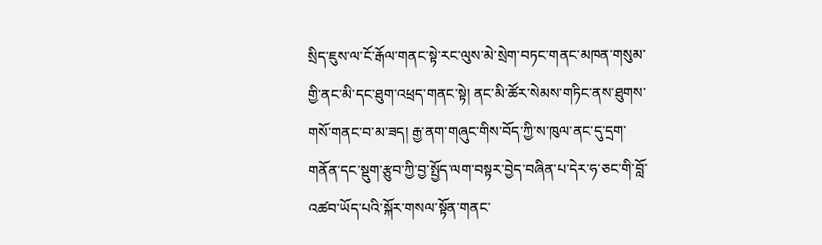སྲིད་ཇུས་ལ་ངོ་རྒོལ་གནང་སྟེ་རང་ལུས་མེ་སྲེག་བཏང་གནང་མཁན་གསུམ་གྱི་ནང་མི་དང་ཐུག་འཕྲད་གནང་སྟེ། ནང་མི་ཚོར་སེམས་གཏིང་ནས་ཐུགས་གསོ་གནང་བ་མ་ཟད། རྒྱ་ནག་གཞུང་གིས་བོད་ཀྱི་ས་ཁུལ་ནང་དུ་དྲག་གནོན་དང་སྡུག་རྩུབ་ཀྱི་བྱ་སྤྱོད་ལག་བསྟར་བྱེད་བཞིན་པ་དེར་ཧ་ཅང་གི་བློ་འཚབ་ཡོད་པའི་སྐོར་གསལ་སྟོན་གནང་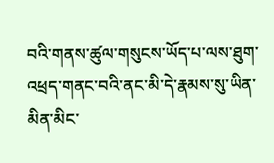བའི་གནས་ཚུལ་གསུངས་ཡོད་པ་ལས་ཐུག་འཕྲད་གནང་བའི་ནང་མི་དེ་རྣམས་སུ་ཡིན་མིན་མིང་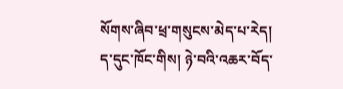སོགས་ཞིབ་ཕྲ་གསུངས་མེད་པ་རེད། ད་དུང་ཁོང་གིས། ཉེ་བའི་འཆར་བོད་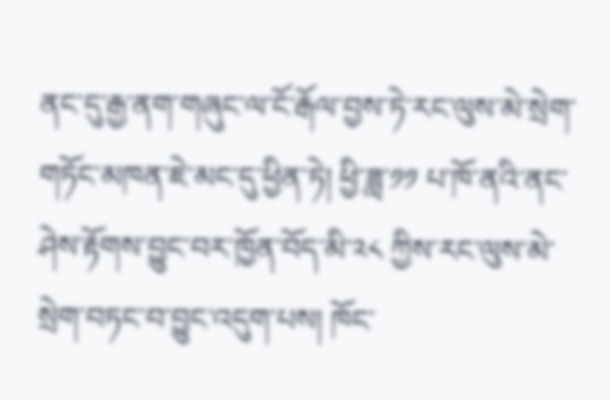ནང་དུ་རྒྱ་ནག་གཞུང་ལ་ངོ་རྒོལ་བྱས་ཏེ་རང་ལུས་མེ་སྲེག་གཏོང་མཁན་ཇེ་མང་དུ་ཕྱིན་ཏེ། ཕྱི་ཟླ་༡༡ པ་ཁོ་ནའི་ནང་ཤེས་རྟོགས་བྱུང་བར་ཁྱོན་བོད་མི་༢༨ ཀྱིས་རང་ལུས་མེ་སྲེག་བཏང་བ་བྱུང་འདུག་པས། ཁོང་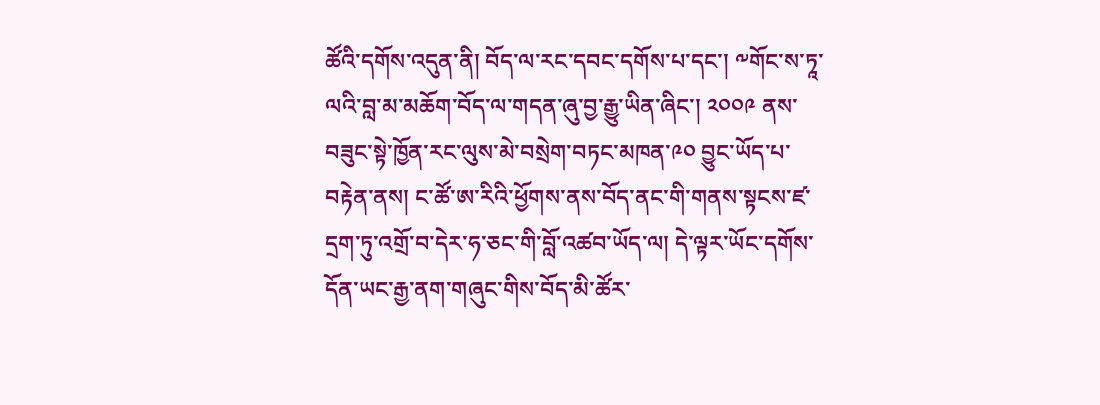ཚོའི་དགོས་འདུན་ནི། བོད་ལ་རང་དབང་དགོས་པ་དང་། ༸གོང་ས་ཏཱ་ལའི་བླ་མ་མཆོག་བོད་ལ་གདན་ཞུ་བྱ་རྒྱུ་ཡིན་ཞིང་། ༢༠༠༩ ནས་བཟུང་སྟེ་ཁྱོན་རང་ལུས་མེ་བསྲེག་བཏང་མཁན་༩༠ བྱུང་ཡོད་པ་བརྟེན་ནས། ང་ཚོ་ཨ་རིའི་ཕྱོགས་ནས་བོད་ནང་གི་གནས་སྟངས་ཛ་དྲག་ཏུ་འགྲོ་བ་དེར་ཧ་ཅང་གི་བློ་འཚབ་ཡོད་ལ། དེ་ལྟར་ཡོང་དགོས་དོན་ཡང་རྒྱ་ནག་གཞུང་གིས་བོད་མི་ཚོར་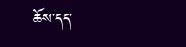ཆོས་དད་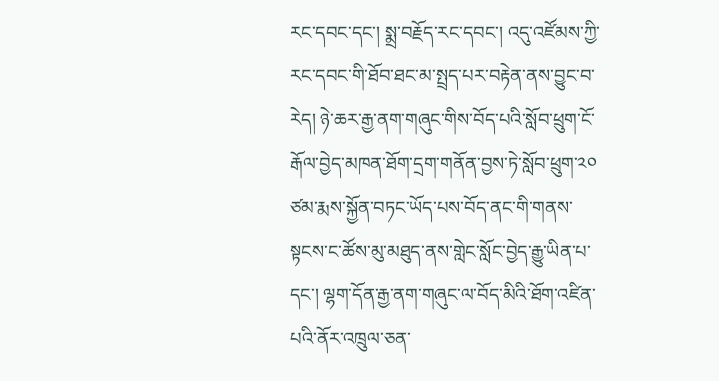རང་དབང་དང་། སྨྲ་བརྗོད་རང་དབང་། འདུ་འཛོམས་ཀྱི་རང་དབང་གི་ཐོབ་ཐང་མ་སྤྲད་པར་བརྟེན་ནས་བྱུང་བ་རེད། ཉེ་ཆར་རྒྱ་ནག་གཞུང་གིས་བོད་པའི་སློབ་ཕྲུག་ངོ་རྒོལ་བྱེད་མཁན་ཐོག་དྲག་གནོན་བྱས་ཏེ་སློབ་ཕྲུག་༢༠ ཙམ་རྨས་སྐྱོན་བཏང་ཡོད་པས་བོད་ནང་གི་གནས་སྟངས་ང་ཚོས་མུ་མཐུད་ནས་གླེང་སློང་བྱེད་རྒྱུ་ཡིན་པ་དང་། ལྷག་དོན་རྒྱ་ནག་གཞུང་ལ་བོད་མིའི་ཐོག་འཛིན་པའི་ནོར་འཁྲུལ་ཅན་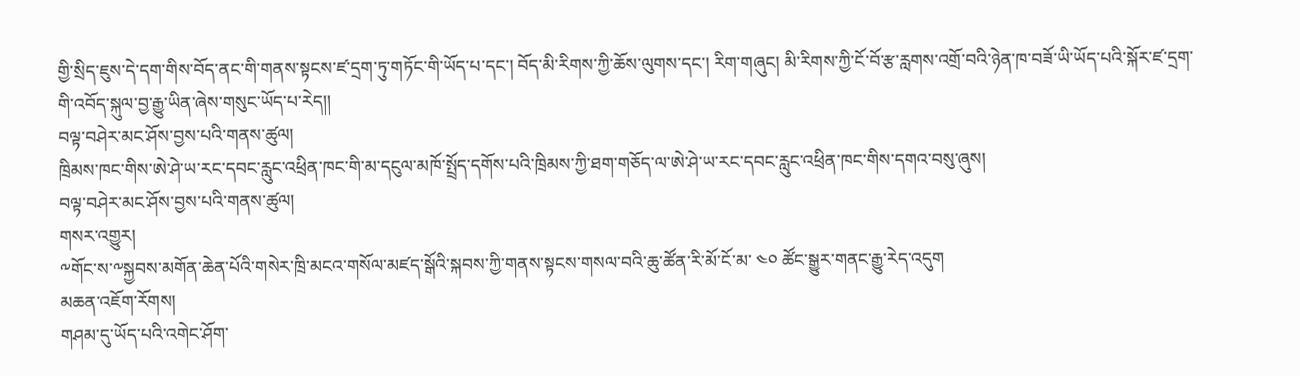གྱི་སྲིད་ཇུས་དེ་དག་གིས་བོད་ནང་གི་གནས་སྟངས་ཛ་དྲག་ཏུ་གཏོང་གི་ཡོད་པ་དང་། བོད་མི་རིགས་ཀྱི་ཆོས་ལུགས་དང་། རིག་གཞུང། མི་རིགས་ཀྱི་ངོ་བོ་རྩ་རླགས་འགྲོ་བའི་ཉེན་ཁ་བཟོ་ཡི་ཡོད་པའི་སྐོར་ཛ་དྲག་གི་འབོད་སྐུལ་བྱ་རྒྱུ་ཡིན་ཞེས་གསུང་ཡོད་པ་རེད།།
བལྟ་བཤེར་མང་ཤོས་བྱས་པའི་གནས་ཚུལ།
ཁྲིམས་ཁང་གིས་ཨེ་ཤེ་ཡ་རང་དབང་རླུང་འཕྲིན་ཁང་གི་མ་དངུལ་མཁོ་སྤྲོད་དགོས་པའི་ཁྲིམས་ཀྱི་ཐག་གཅོད་ལ་ཨེ་ཤེ་ཡ་རང་དབང་རླུང་འཕྲིན་ཁང་གིས་དགའ་བསུ་ཞུས།
བལྟ་བཤེར་མང་ཤོས་བྱས་པའི་གནས་ཚུལ།
གསར་འགྱུར།
༸གོང་ས་༸སྐྱབས་མགོན་ཆེན་པོའི་གསེར་ཁྲི་མངའ་གསོལ་མཛད་སྒོའི་སྐབས་ཀྱི་གནས་སྟངས་གསལ་བའི་ཆུ་ཚོན་རི་མོ་ངོ་མ་ ༤༠ ཚོང་སྒྱུར་གནང་རྒྱུ་རེད་འདུག
མཆན་འཇོག་རོགས།
གཤམ་དུ་ཡོད་པའི་འགེང་ཤོག་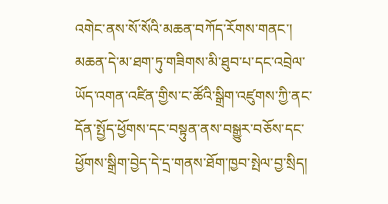འགེང་ནས་སོ་སོའི་མཆན་བཀོད་རོགས་གནང་། མཆན་དེ་མ་ཐག་ཏུ་གཟིགས་མི་ཐུབ་པ་དང་འབྲེལ་ཡོད་འགན་འཛིན་གྱིས་ང་ཚོའི་སྒྲིག་འཛུགས་ཀྱི་ནང་དོན་སྤྱོད་ཕྱོགས་དང་བསྟུན་ནས་བསྒྱུར་བཅོས་དང་ཕྱོགས་སྒྲིག་བྱེད་དེ་དྲ་གནས་ཐོག་ཁྱབ་སྤེལ་བྱ་སྲིད།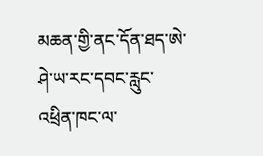མཆན་གྱི་ནང་དོན་ཐད་ཨེ་ཤེ་ཡ་རང་དབང་རླུང་འཕྲིན་ཁང་ལ་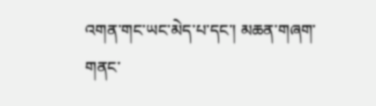འགན་གང་ཡང་མེད་པ་དང་། མཆན་གཞག་གནང་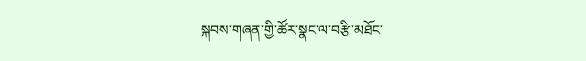སྐབས་གཞན་གྱི་ཚོར་སྣང་ལ་བརྩི་མཐོང་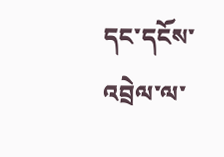དང་དངོས་འབྲེལ་ལ་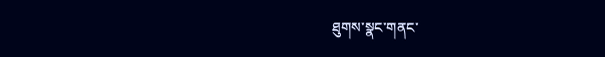ཐུགས་སྣང་གནང་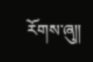རོགས་ཞུ༎